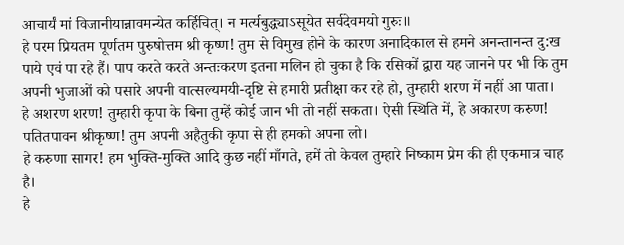आचार्यं मां विजानीयान्नावमन्येत कर्हिचित्। न मर्त्यबुद्ध्याऽसूयेत सर्वदेवमयो गुरुः॥
हे परम प्रियतम पूर्णतम पुरुषोत्तम श्री कृष्ण! तुम से विमुख होने के कारण अनादिकाल से हमने अनन्तानन्त दु:ख पाये एवं पा रहे हैं। पाप करते करते अन्तःकरण इतना मलिन हो चुका है कि रसिकों द्वारा यह जानने पर भी कि तुम अपनी भुजाओं को पसारे अपनी वात्सल्यमयी-दृष्टि से हमारी प्रतीक्षा कर रहे हो, तुम्हारी शरण में नहीं आ पाता।
हे अशरण शरण! तुम्हारी कृपा के बिना तुम्हें कोई जान भी तो नहीं सकता। ऐसी स्थिति में, हे अकारण करुण! पतितपावन श्रीकृष्ण! तुम अपनी अहैतुकी कृपा से ही हमको अपना लो।
हे करुणा सागर! हम भुक्ति-मुक्ति आदि कुछ नहीं माँगते, हमें तो केवल तुम्हारे निष्काम प्रेम की ही एकमात्र चाह है।
हे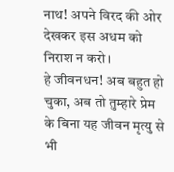नाथ! अपने विरद की ओर देखकर इस अधम को निराश न करो।
हे जीवनधन! अब बहुत हो चुका, अब तो तुम्हारे प्रेम के बिना यह जीवन मृत्यु से भी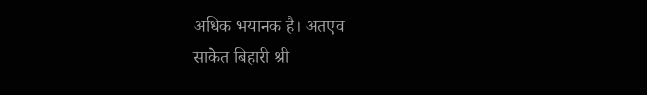अधिक भयानक है। अतएव
साकेत बिहारी श्री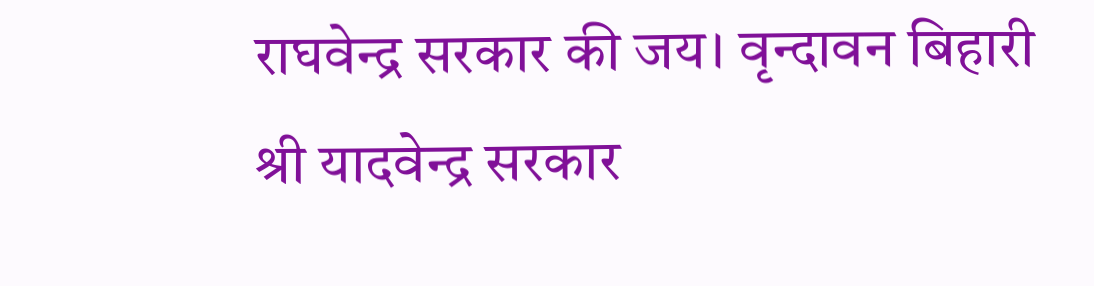राघवेन्द्र सरकार की जय। वृन्दावन बिहारी श्री यादवेन्द्र सरकार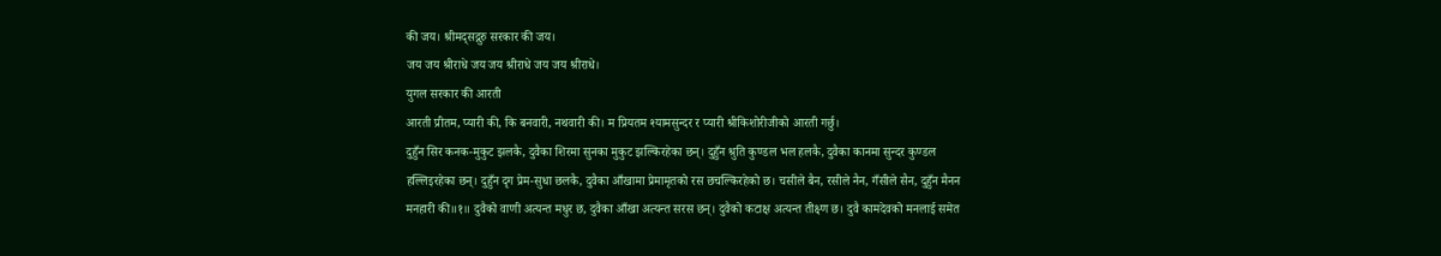की जय। श्रीमद्सद्गुरु सरकार की जय।
जय जय श्रीराधे जय जय श्रीराधे जय जय श्रीराधे।
युगल सरकार की आरती
आरती प्रीतम, प्यारी की, कि बनवारी, नथवारी की। म प्रियतम श्यामसुन्दर र प्यारी श्रीकिशोरीजीको आरती गर्छु।
दुहुँन सिर कनक-मुकुट झलकै, दुवैका शिरमा सुनका मुकुट झल्किरहेका छन्। दुहुँन श्रुति कुण्डल भल हलकै, दुवैका कानमा सुन्दर कुण्डल हल्लिइरहेका छन्। दुहुँन दृग प्रेम-सुधा छलकै, दुवैका आँखामा प्रेमामृतको रस छचल्किरहेको छ। चसीले बैन, रसीले नैन, गँसीले सैन, दुहुँन मैनन मनहारी की॥१॥ दुवैको वाणी अत्यन्त मधुर छ, दुवैका आँखा अत्यन्त सरस छन्। दुवैको कटाक्ष अत्यन्त तीक्ष्ण छ। दुवै कामदेवको मनलाई समेत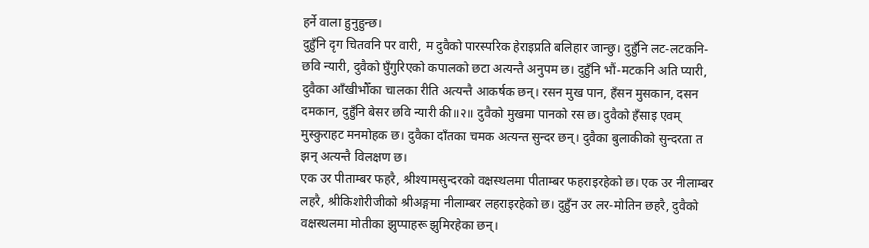हर्ने वाला हुनुहुन्छ।
दुहुँनि दृग चितवनि पर वारी, म दुवैको पारस्परिक हेराइप्रति बलिहार जान्छु। दुहुँनि लट-लटकनि-छवि न्यारी, दुवैको घुँगुरिएको कपालको छटा अत्यन्तै अनुपम छ। दुहुँनि भौं-मटकनि अति प्यारी, दुवैका आँखीभौँका चालका रीति अत्यन्तै आकर्षक छन्। रसन मुख पान, हँसन मुसकान, दसन दमकान, दुहुँनि बेसर छवि न्यारी की॥२॥ दुवैको मुखमा पानको रस छ। दुवैको हँसाइ एवम् मुस्कुराहट मनमोहक छ। दुवैका दाँतका चमक अत्यन्त सुन्दर छन्। दुवैका बुलाकीको सुन्दरता त झन् अत्यन्तै विलक्षण छ।
एक उर पीताम्बर फहरै, श्रीश्यामसुन्दरको वक्षस्थलमा पीताम्बर फहराइरहेको छ। एक उर नीलाम्बर लहरै, श्रीकिशोरीजीको श्रीअङ्गमा नीलाम्बर लहराइरहेको छ। दुहुँन उर लर-मोतिन छहरै, दुवैको वक्षस्थलमा मोतीका झुप्पाहरू झुमिरहेका छन्।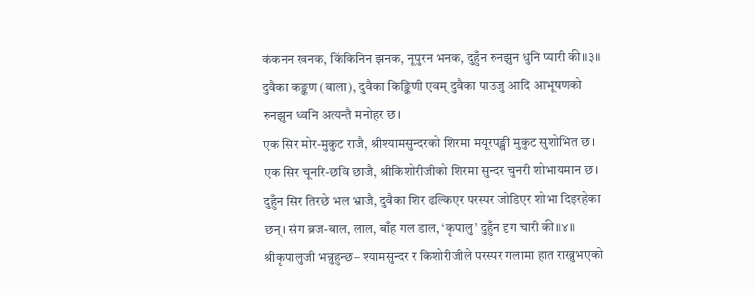कंकनन खनक, किंकिनिन झनक, नूपुरन भनक, दुहुँन रुनझुन धुनि प्यारी की॥३॥ दुवैका कङ्कण (बाला), दुवैका किङ्किणी एवम् दुवैका पाउजु आदि आभूषणको रुनझुन ध्वनि अत्यन्तै मनोहर छ।
एक सिर मोर-मुकुट राजै, श्रीश्यामसुन्दरको शिरमा मयूरपङ्खी मुकुट सुशोभित छ। एक सिर चूनरि-छवि छाजै, श्रीकिशोरीजीको शिरमा सुन्दर चुनरी शोभायमान छ। दुहुँन सिर तिरछे भल भ्राजै, दुवैका शिर ढल्किएर परस्पर जोडिएर शोभा दिइरहेका छन्। संग ब्रज-बाल, लाल, बाँह गल डाल, ‘कृपालु’ दुहुँन दृग चारी की॥४॥ श्रीकृपालुजी भन्नुहुन्छ– श्यामसुन्दर र किशोरीजीले परस्पर गलामा हात राख्नुभएको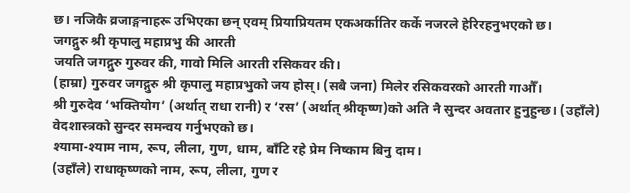छ। नजिकै व्रजाङ्गनाहरू उभिएका छन् एवम् प्रियाप्रियतम एकअर्कातिर कर्के नजरले हेरिरहनुभएको छ।
जगद्गुरु श्री कृपालु महाप्रभु की आरती
जयति जगद्गुरु गुरुवर की, गावो मिलि आरती रसिकवर की।
(हाम्रा) गुरुवर जगद्गुरु श्री कृपालु महाप्रभुको जय होस्। (सबै जना) मिलेर रसिकवरको आरती गाऔँ।
श्री गुरुदेव ‘भक्तियोग’ (अर्थात् राधा रानी) र ‘रस’ (अर्थात् श्रीकृष्ण)को अति नै सुन्दर अवतार हुनुहुन्छ। (उहाँले) वेदशास्त्रको सुन्दर समन्वय गर्नुभएको छ।
श्यामा-श्याम नाम, रूप, लीला, गुण, धाम, बाँटि रहे प्रेम निष्काम बिनु दाम।
(उहाँले) राधाकृष्णको नाम, रूप, लीला, गुण र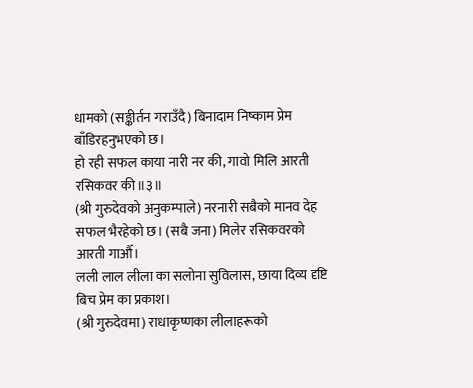धामको (सङ्कीर्तन गराउँदै) बिनादाम निष्काम प्रेम बाँडिरहनुभएको छ।
हो रही सफल काया नारी नर की, गावो मिलि आरती रसिकवर की॥३॥
(श्री गुरुदेवको अनुकम्पाले) नरनारी सबैको मानव देह सफल भैरहेको छ। (सबै जना) मिलेर रसिकवरको आरती गाऔँ।
लली लाल लीला का सलोना सुविलास, छाया दिव्य दृष्टि बिच प्रेम का प्रकाश।
(श्री गुरुदेवमा) राधाकृष्णका लीलाहरूको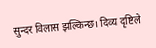सुन्दर विलास झल्किन्छ। दिव्य दृष्टिले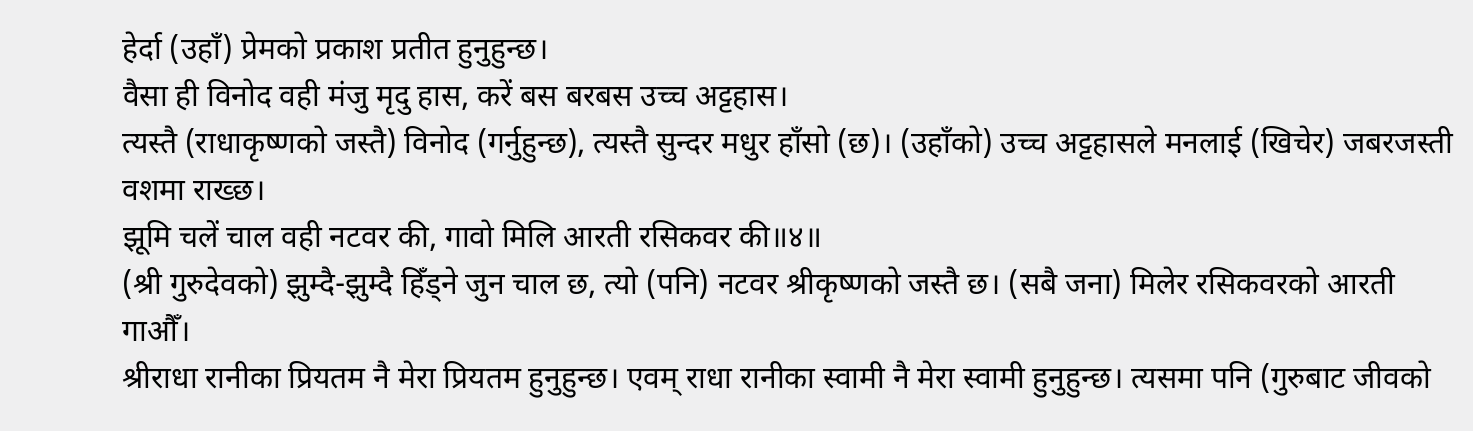हेर्दा (उहाँ) प्रेमको प्रकाश प्रतीत हुनुहुन्छ।
वैसा ही विनोद वही मंजु मृदु हास, करें बस बरबस उच्च अट्टहास।
त्यस्तै (राधाकृष्णको जस्तै) विनोद (गर्नुहुन्छ), त्यस्तै सुन्दर मधुर हाँसो (छ)। (उहाँको) उच्च अट्टहासले मनलाई (खिचेर) जबरजस्ती वशमा राख्छ।
झूमि चलें चाल वही नटवर की, गावो मिलि आरती रसिकवर की॥४॥
(श्री गुरुदेवको) झुम्दै-झुम्दै हिँड्ने जुन चाल छ, त्यो (पनि) नटवर श्रीकृष्णको जस्तै छ। (सबै जना) मिलेर रसिकवरको आरती गाऔँ।
श्रीराधा रानीका प्रियतम नै मेरा प्रियतम हुनुहुन्छ। एवम् राधा रानीका स्वामी नै मेरा स्वामी हुनुहुन्छ। त्यसमा पनि (गुरुबाट जीवको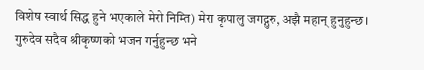विशेष स्वार्थ सिद्ध हुने भएकाले मेरो निम्ति) मेरा कृपालु जगद्गुरु, अझै महान् हुनुहुन्छ।
गुरुदेव सदैव श्रीकृष्णको भजन गर्नुहुन्छ भने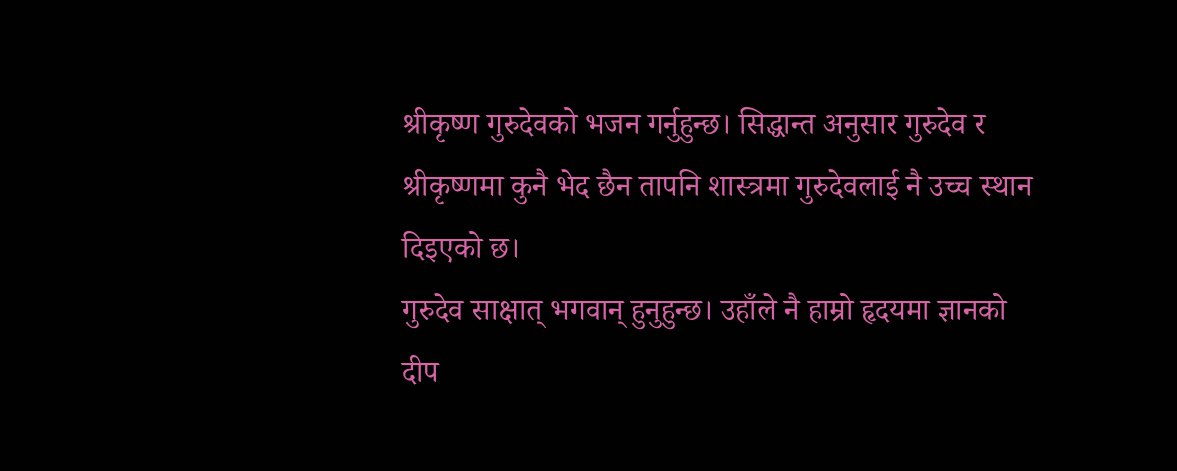श्रीकृष्ण गुरुदेवको भजन गर्नुहुन्छ। सिद्धान्त अनुसार गुरुदेव र श्रीकृष्णमा कुनै भेद छैन तापनि शास्त्रमा गुरुदेवलाई नै उच्च स्थान दिइएको छ।
गुरुदेव साक्षात् भगवान् हुनुहुन्छ। उहाँले नै हाम्रो हृदयमा ज्ञानको दीप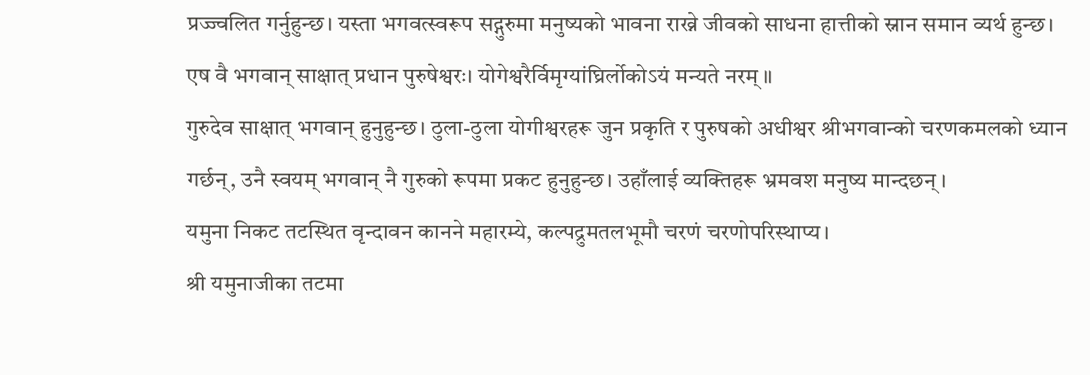प्रज्ज्वलित गर्नुहुन्छ। यस्ता भगवत्स्वरूप सद्गुरुमा मनुष्यको भावना राख्ने जीवको साधना हात्तीको स्नान समान व्यर्थ हुन्छ।
एष वै भगवान् साक्षात् प्रधान पुरुषेश्वरः। योगेश्वरैर्विमृग्यांघ्रिर्लोकोऽयं मन्यते नरम्॥
गुरुदेव साक्षात् भगवान् हुनुहुन्छ। ठुला-ठुला योगीश्वरहरू जुन प्रकृति र पुरुषको अधीश्वर श्रीभगवान्को चरणकमलको ध्यान गर्छन्, उनै स्वयम् भगवान् नै गुरुको रूपमा प्रकट हुनुहुन्छ। उहाँलाई व्यक्तिहरू भ्रमवश मनुष्य मान्दछन्।
यमुना निकट तटस्थित वृन्दावन कानने महारम्ये, कल्पद्रुमतलभूमौ चरणं चरणोपरिस्थाप्य।
श्री यमुनाजीका तटमा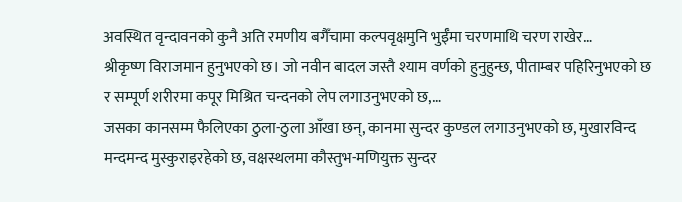अवस्थित वृन्दावनको कुनै अति रमणीय बगैँचामा कल्पवृक्षमुनि भुईँमा चरणमाथि चरण राखेर…
श्रीकृष्ण विराजमान हुनुभएको छ। जो नवीन बादल जस्तै श्याम वर्णको हुनुहुन्छ, पीताम्बर पहिरिनुभएको छ र सम्पूर्ण शरीरमा कपूर मिश्रित चन्दनको लेप लगाउनुभएको छ,…
जसका कानसम्म फैलिएका ठुला-ठुला आँखा छन्, कानमा सुन्दर कुण्डल लगाउनुभएको छ, मुखारविन्द मन्दमन्द मुस्कुराइरहेको छ, वक्षस्थलमा कौस्तुभ-मणियुक्त सुन्दर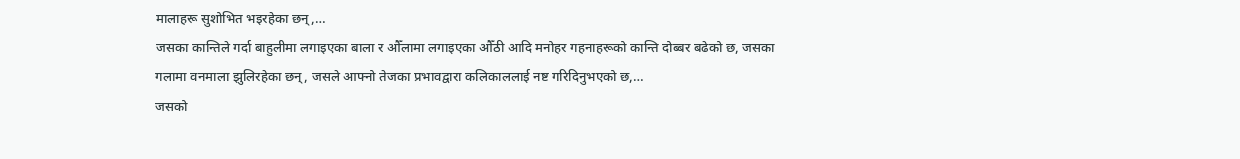मालाहरू सुशोभित भइरहेका छन्,…
जसका कान्तिले गर्दा बाहुलीमा लगाइएका बाला र औँलामा लगाइएका औँठी आदि मनोहर गहनाहरूको कान्ति दोब्बर बढेको छ, जसका गलामा वनमाला झुलिरहेका छन्, जसले आफ्नो तेजका प्रभावद्वारा कलिकाललाई नष्ट गरिदिनुभएको छ,…
जसको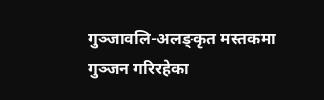गुञ्जावलि-अलङ्कृत मस्तकमा गुञ्जन गरिरहेका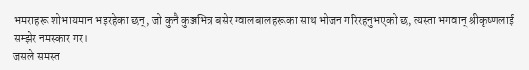भमराहरू शोभायमान भइरहेका छन्, जो कुनै कुञ्जभित्र बसेर ग्वालबालहरूका साथ भोजन गरिरहनुभएको छ, त्यस्ता भगवान् श्रीकृष्णलाई सम्झेर नमस्कार गर।
जसले समस्त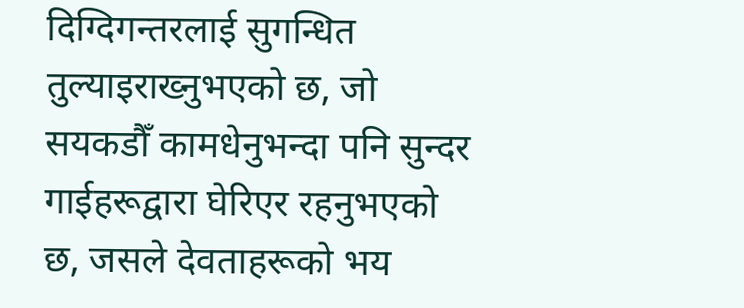दिग्दिगन्तरलाई सुगन्धित तुल्याइराख्नुभएको छ, जो सयकडौँ कामधेनुभन्दा पनि सुन्दर गाईहरूद्वारा घेरिएर रहनुभएको छ, जसले देवताहरूको भय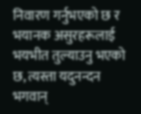निवारण गर्नुभएको छ र भयानक असुरहरूलाई भयभीत तुल्याउनु भएको छ, त्यस्ता यदुनन्दन भगवान्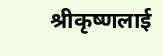श्रीकृष्णलाई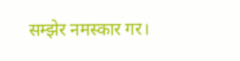सम्झेर नमस्कार गर।